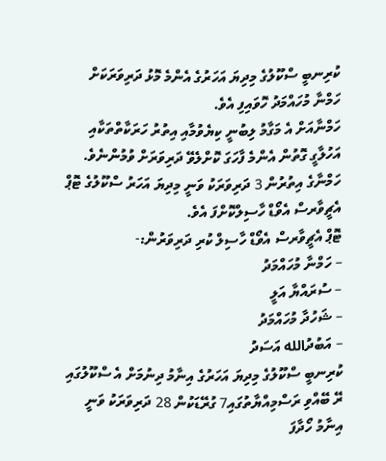ކުރިނބީ ސްކޫލުގެ މިދިޔަ އަހަރުގެ އެންމެ މޮޅު ދަރިވަރަކަށް ހަމްނާ މުހައްމަދު ހޮވައިފި އެވެ.
ހަމްނާއަށް އެ މަގާމު ލިބުނީ ކިޔެވުމާއި އިތުރު ހަރަކާތްތަކާއި އަހުލާގީ ގޮތުން އެންމެ ފާހަގަ ކޮށްލެވޭ ދަރިވަރަށް ވުމުންނެވެ.
ހަމްނާގެ އިތުރުން 3 ދަރިވަރަކު ވަނީ މިދިޔަ އަހަރު ސްކޫލުގެ ޓޮޕް އެޗީވާރސް އެވޯޑް ހާސިލްކޮށްފަ އެވެ.
ޓޮޕް އެޗީވާރސް އެވޯޑް ހާސިލް ކުރި ދަރިވަރުން:-
– ހަމްނާ މުހައްމަދު
– ސުރައްޔާ އަލީ
– ޝަހުދާ މުހައްމަދު
– އަބުދުالله އަސަދު
ކުރިނބީ ސްކޫލުގެ މިދިޔަ އަހަރުގެ އިނާމު ދިނުމަށް އެ ސްކޫލުގައި ރޭ ބޭއްވި ރަސްމިއްޔާތުގައި7 ގުރޭޑަކުން 28 ދަރިވަރަކު ވަނީ އިނާމު ހޯދާފަ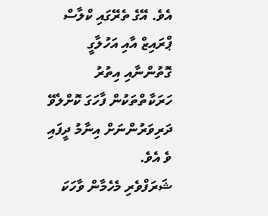އެވެ. އޭގެ ތެރޭގައި ކްލާސް ޕްރައިޒް އާއި އަހުލާގީ ގޮތުންނާއި އިތުރު ހަރަކާތްތަކުން ފާހަގަ ކޮށްލެވޭ ދަރިވަރުންނަށް އިނާމު ދީފައި ވެ އެވެ.
ޝަރަފްވެރި މެހެމާން ވާހަކަ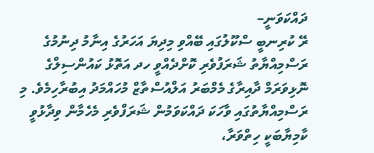ދައްކަވަނީ–
ރޭ ކުރިނބީ ސްކޫލުގައި ބޭއްވި މިދިޔަ އަހަރުގެ އިނާމު ދިނުމުގެ ރަސްމިއްޔާތު ޝަރަފުވެރި ކޮށްދެއްވީ ހދ އަތޮޅު ކައުންސިލްގެ ނޮޅިވަރަމް ދާއިރާގެ މެމްބަރު އަލްއުސްތާޒް މުހައްމަދު އިބުރާހިމެވެ. މި ރަސްމިއްޔާތުގައި ވާހަކަ ދައްކަވަމުން ޝަރަފްވެރި މެހެމާން ވިދާޅުވީ ކާމިޔާބަކީ ހިތްވަރާ،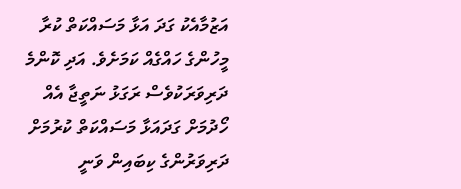އަޒުމާއެކު ގަދަ އަޅާ މަސައްކަތް ކުރާ މީހުންގެ ހައްގެއް ކަމަށެވެ. އަދި ކޮންމެ ދަރިވަރަކުވެސް ރަގަޅު ނަތީޖާ އެއް ހޯދުމަށް ގަދައަޅާ މަސައްކަތް ކުރުމަށް ދަރިވަރުންގެ ކިބައިން ވަނީ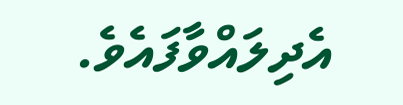އެދިލައްވާފައެވެ.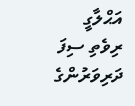އަޙްލާގީ ރިވެތި ސިފަ ދަރިވަރުންގެ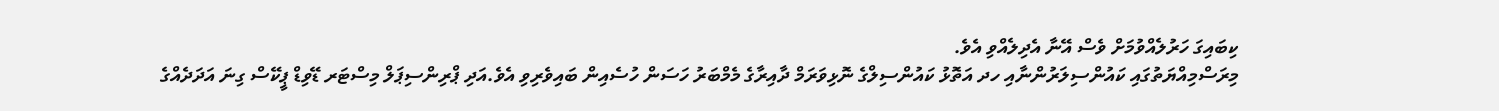ކިބައިގަ ހަރުލެއްވުމަށް ވެސް އޭނާ އެދިލެއްވި އެވެ.
މިރަސްމިއްޔަތުގައި ކައުންސިލަރުންނާއި ހދ އަތޮޅު ކައުންސިލްގެ ނޮޅިވަރަމް ދާއިރާގެ މެމްބަރު ހަސަން ހުސެއިން ބައިވެރިވި އެވެ.އަދި ޕްރިންސިޕަލް މިސްޓަރ ޑޭވިޑް ޕީކޭސް ގިނަ އަދަދެއްގެ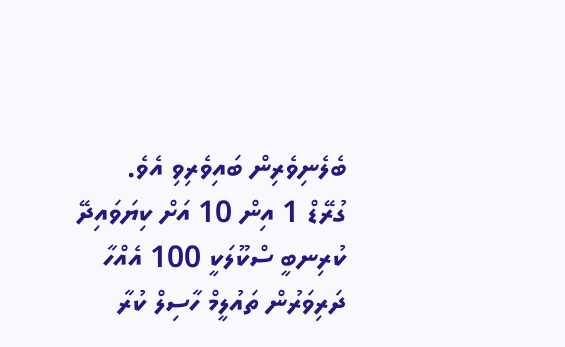ބެލެނިވެރިން ބައިވެރިވި އެވެ.
ގުރޭޑް 1 އިން 10 އަށް ކިޔަވައިދޭ ކުރިނބީ ސްކޫލަކީ 100 އެއްހާ ދަރިވަރުން ތައުލީމް ހާސިލް ކުރާ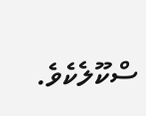ސްކޫލެކެވެ.